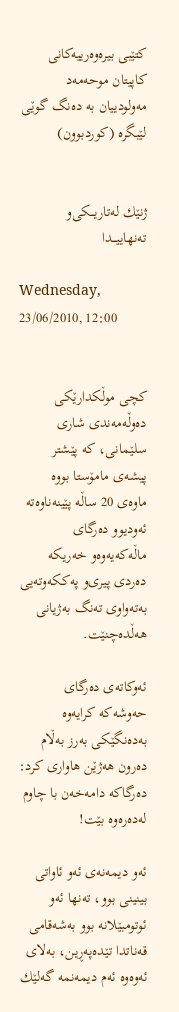کتێبی بیرەوەرییەکانی کاپیتان موحەمەد مەولودییان بە دەنگ گوێی لێبگرە (کوردبوون)


ژنێك له‌تاریـــكی‌‌و ته‌نهاییـــدا

Wednesday, 23/06/2010, 12:00


كچی‌ موڵكدارێكی‌ ده‌وڵه‌مه‌ندی‌ شاری‌ سلێمانی‌، كه‌ پێشتر پیشه‌ی‌ مامۆستا بووه‌ ماوه‌ی‌ 20 ساڵه‌ پێینه‌ناوه‌ته‌ ئه‌ودیوو ده‌رگای‌ ماڵه‌كه‌یه‌وه‌و خه‌ریكه‌ ده‌ردی‌ پیری‌‌و په‌ككه‌وته‌یی‌ به‌ته‌واوی‌ ته‌نگ به‌ژیانی‌ هه‌ڵده‌چنێت.

ئه‌وكاته‌ی‌ ده‌رگای‌ حه‌وشه‌كه‌ كرایه‌وه‌ به‌ده‌نگێكی‌ به‌رز به‌ڵام ده‌رون هه‌ژێن هاواری‌ كرد: ده‌رگاكه‌ دامه‌خه‌ن با چاوم له‌ده‌ره‌وه‌ بێت!

ئه‌و دیمه‌نه‌ی‌ ئه‌و ئاواتی‌ بینینی‌ بوو، ته‌نها ئه‌و ئوتومبێلانه‌ بوو به‌شه‌قامی‌ قه‌ناتدا تێده‌په‌ڕین، به‌لای‌ ئه‌وه‌وه‌ ئه‌م دیمه‌نمه‌ گه‌لێك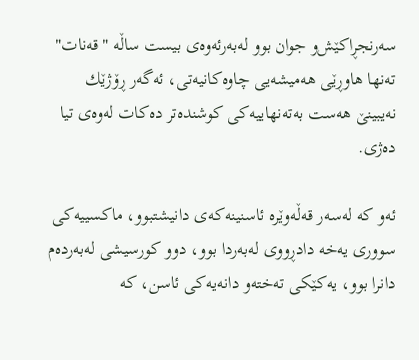سه‌رنجڕاكێش‌و جوان بوو له‌به‌رئه‌وه‌ی‌ بیست ساڵه‌ "قه‌نات" ته‌نها هاوڕێی‌ هه‌میشه‌یی‌ چاوه‌كانیه‌تی‌، ئه‌گه‌ر ڕۆژێك نه‌یبینێ‌ هه‌ست به‌ته‌نهاییه‌كی‌ كوشنده‌تر ده‌كات له‌وه‌ی‌ تیا ده‌ژی‌.

ئه‌و كه‌ له‌سه‌ر قه‌ڵه‌وێره‌ ئاسنینه‌كه‌ی‌ دانیشتبوو، ماكسییه‌كی‌ سووری‌ یه‌خه‌ دادڕووی‌ له‌به‌ردا بوو، دوو كورسیشی‌ له‌به‌رده‌م دانرا بوو، یه‌كێكی‌ ته‌خته‌و دانه‌یه‌كی‌ ئاسن، كه‌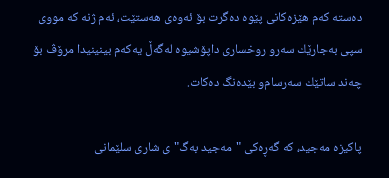ده‌سته‌ كه‌م هێزه‌كانی‌ پێوه‌ ده‌گرت بۆ ئه‌وه‌ی‌ هه‌ستێت، ئه‌م ژنه‌ كه‌ مووی‌ سپی‌ به‌جارێك سه‌رو روخساری‌ داپۆشیوه‌ له‌گه‌ڵ‌ یه‌كه‌م بینینیدا مرۆڤ بۆ چه‌ند ساتێك سه‌رسام‌و بێده‌نگ ده‌كات.

پاكیزه‌ مه‌جید، كه‌ گه‌ڕه‌كی‌ "مه‌جید به‌گ"ی‌ شاری‌ سلێمانی‌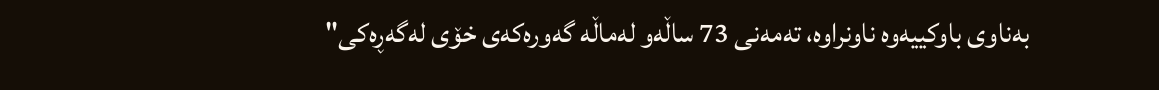به‌ناوی‌ باوكییه‌وه‌ ناونراوه‌، ته‌مه‌نی‌ 73 ساڵه‌‌و له‌ماڵه‌ گه‌وره‌كه‌ی‌ خۆی له‌گه‌ڕه‌كی‌"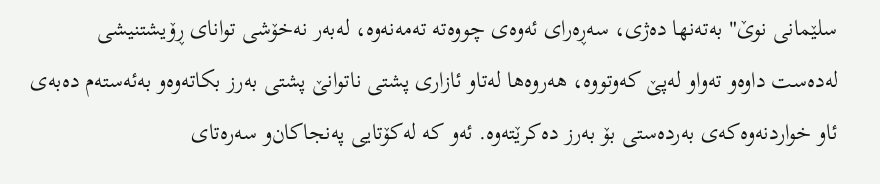سلێمانی‌ نوێ‌" به‌ته‌نها ده‌ژی‌، سه‌ڕه‌رای‌ ئه‌وه‌ی‌ چووه‌ته‌ ته‌مه‌نه‌وه‌، له‌به‌ر نه‌خۆشی‌ توانای‌ ڕۆیشتنیشی‌ له‌ده‌ست داوه‌‌و ته‌واو له‌پێ‌ كه‌وتووه‌، هه‌روه‌ها له‌تاو ئازاری‌ پشتی ناتوانێ‌ پشتی‌ به‌رز بكاته‌وه‌‌و به‌ئه‌سته‌م ده‌به‌ی‌ ئاو خواردنه‌وه‌كه‌ی‌ به‌رده‌ستی‌ بۆ به‌رز ده‌كرێته‌وه‌. ئه‌و كه‌ له‌كۆتایی‌ په‌نجاكان‌و سه‌ره‌تای‌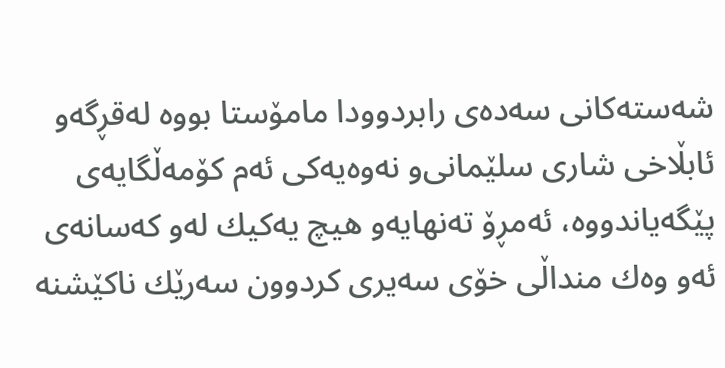شه‌سته‌كانی‌ سه‌ده‌ی‌ رابردوودا مامۆستا بووه‌ له‌قڕگه‌و ئابڵاخی‌ شاری‌ سلێمانی‌‌و نه‌وه‌یه‌كی‌ ئه‌م كۆمه‌ڵگایه‌ی‌ پێگه‌یاندووه‌، ئه‌مڕۆ ته‌نهایه‌و هیچ یه‌كیك له‌و كه‌سانه‌ی‌ ئه‌و وه‌ك منداڵی‌ خۆی‌ سه‌یری‌ كردوون سه‌رێك ناكێشنه‌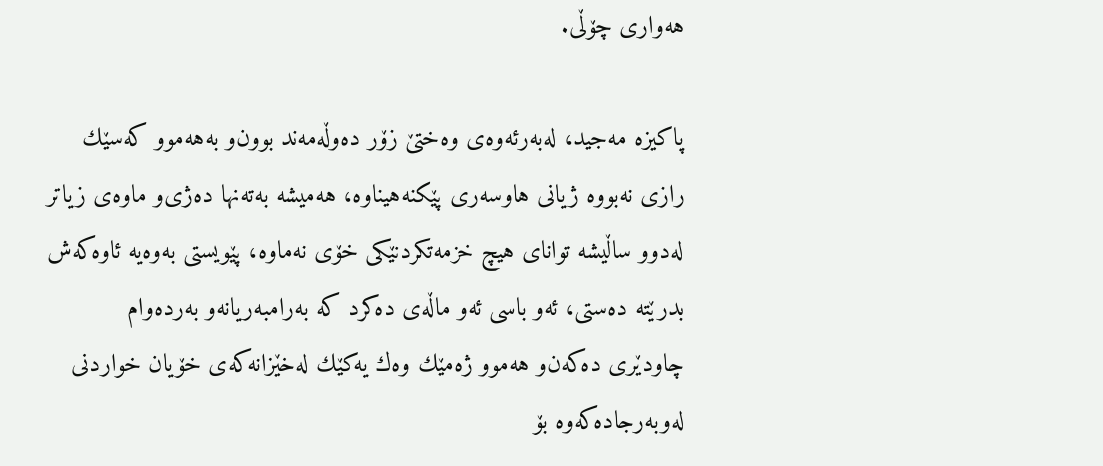هه‌واری‌ چۆڵی‌.

پاكیزه‌ مه‌جید، له‌به‌رئه‌وه‌ی‌ وه‌ختێ‌ زۆر ده‌وڵه‌مه‌ند بوون‌و به‌هه‌موو كه‌سێك رازی‌ نه‌بووه‌ ژیانی‌ هاوسه‌ری‌ پێكنه‌هیناوه‌، هه‌میشه‌ به‌ته‌نها ده‌ژی‌‌و ماوه‌ی‌ زیاتر له‌دوو ساڵیشه‌ توانای‌ هیچ خزمه‌تكردنێكی‌ خۆی‌ نه‌ماوه‌، پێویستی‌ به‌وه‌یه‌ ئاوه‌كه‌ش بدرێته‌ ده‌ستی‌، ئه‌و باسی‌ ئه‌و ماڵه‌ی‌ ده‌كرد كه‌ به‌رامبه‌ریانه‌و به‌رده‌وام چاودێری‌ ده‌كه‌ن‌و هه‌موو ژه‌مێك وه‌ك یه‌كێك له‌خێزانه‌كه‌ی‌ خۆیان خواردنی‌ له‌وبه‌رجاده‌كه‌وه‌ بۆ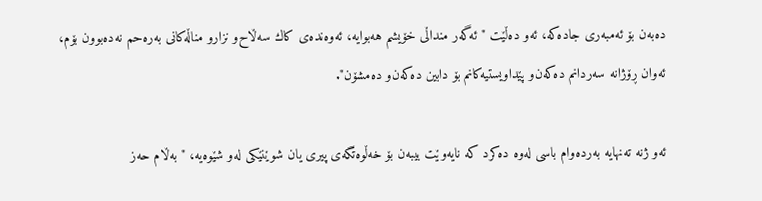ده‌به‌ن بۆ ئه‌مبه‌ری‌ جاده‌كه‌، ئه‌و ده‌ڵێت "ئه‌گه‌ر منداڵی‌ خۆیشم هه‌بوایه‌، ئه‌وه‌نده‌ی‌ كاك سه‌ڵاح‌و نزارو مناڵه‌كانی‌ به‌ره‌حم نه‌ده‌بوون بۆم، ئه‌وان ڕۆژانه‌ سه‌ردانم ده‌كه‌ن‌و پێداویستیه‌كانم بۆ دابین ده‌كه‌ن‌و ده‌مشۆن".

ئه‌و ژنه‌ ته‌نهایه‌ به‌رده‌وام باسی‌ له‌وه‌ ده‌كرد كه‌ نایه‌وێت بیبه‌ن بۆ خه‌ڵوه‌تگه‌ی‌ پیری‌ یان شوێنێكی‌ له‌و شێوه‌یه‌، "به‌ڵام حه‌ز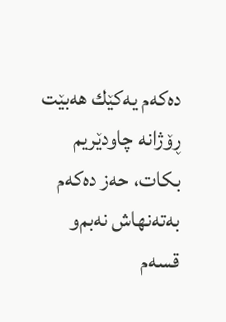ده‌كه‌م یه‌كێك هه‌بێت ڕۆژانه‌ چاودێریم بكات، حه‌ز ده‌كه‌م به‌ته‌نهاش نه‌بم‌و قسه‌م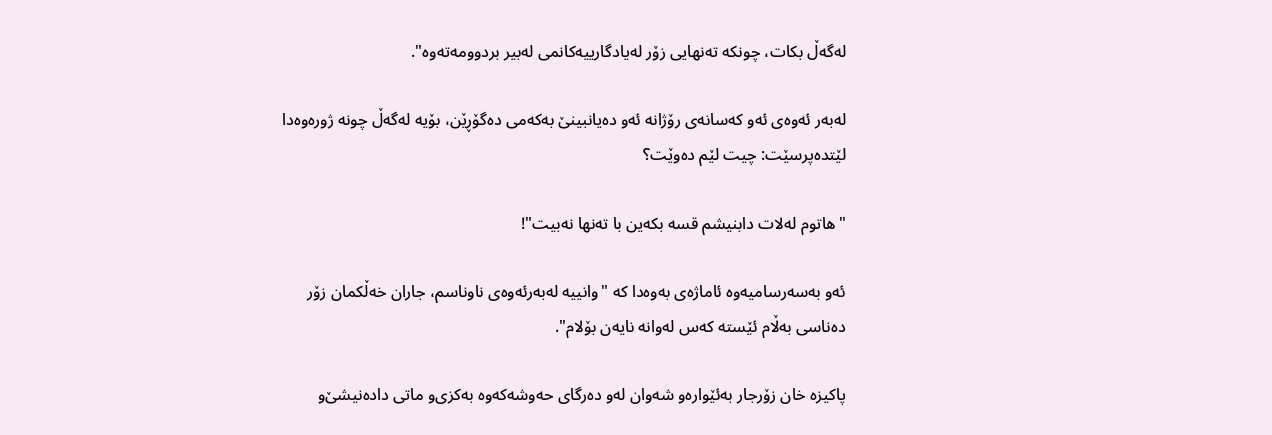له‌گه‌ڵ بكات، چونكه‌ ته‌نهایی‌ زۆر له‌یادگارییه‌كانمی‌ له‌بیر بردوومه‌ته‌وه‌".

له‌به‌ر ئه‌وه‌ی‌ ئه‌و كه‌سانه‌ی‌ رۆژانه‌ ئه‌و ده‌یانبینێ‌ به‌كه‌می‌ ده‌گۆڕێن، بۆیه‌ له‌گه‌ڵ چونه‌ ژوره‌وه‌دا لێتده‌پرسێت: چیت لێم‌ ده‌وێت؟

"هاتوم له‌لات دابنیشم قسه‌ بكه‌ین با ته‌نها نه‌بیت"!

ئه‌و به‌سه‌رسامیه‌وه‌ ئاماژه‌ی‌ به‌وه‌دا كه‌ "وانییه‌ له‌به‌رئه‌وه‌ی‌ ناوناسم، جاران خه‌ڵكمان زۆر ده‌ناسی‌ به‌ڵام ئێسته‌ كه‌س له‌وانه‌ نایه‌ن بۆلام".

پاكیزه‌ خان زۆرجار به‌ئێواره‌و شه‌وان له‌و ده‌رگای‌ حه‌وشه‌كه‌وه‌ به‌كزی‌‌و ماتی‌ داده‌نیشێ‌‌و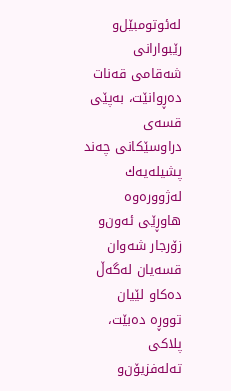له‌ئوتومبێل‌و رێبوارانی‌ شه‌قامی‌ قه‌نات ده‌ڕوانێت، به‌پێی‌ قسه‌ی‌ دراوسێكانی‌ چه‌ند پشیله‌یه‌ك له‌ژووره‌وه‌ هاوڕێی‌ ئه‌ون‌و زۆرجار شه‌وان قسه‌یان له‌گه‌ڵ‌ ده‌كاو لێیان تووڕه‌ ده‌بێت، پلاكی‌ ته‌له‌فزیۆن‌و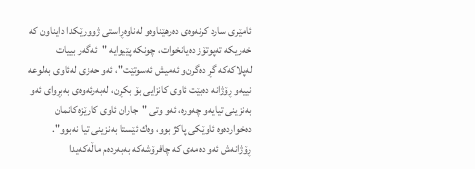ئامێری‌ سارد كرنه‌وه‌ی‌ ده‌رهێناوه‌و له‌ناوه‌ڕاستی‌ ژوورێكدا دایناون كه‌ خه‌ریكه‌ ته‌پوتۆز ده‌یانخوات، چونكه‌ پێیوایه‌ "ئه‌گه‌ر بییات له‌پلا‌كه‌كه‌ گڕ ده‌گرن‌و ئه‌میش ئه‌سوتێت"، ئه‌و حه‌زی‌ له‌ئاوی‌ به‌لوعه‌ نییه‌و ڕۆژانه‌ ده‌بێت ئاوی‌ كانزایی‌ بۆ بكڕن، له‌به‌رئه‌وه‌ی‌ به‌بڕوای‌ ئه‌و به‌نزینی‌ تیایه‌و چه‌وره‌، ئه‌و وتی‌ "جاران ئاوی‌ كارێزه‌كانمان ده‌خوارده‌وه‌ ئاوێكی‌ پاكژ بوو، وه‌ك ئێستا به‌نزینی‌ تیا نه‌بوو". ڕۆژانه‌ش ئه‌و ده‌مه‌ی‌ كه‌ چافرۆشه‌كه‌ به‌به‌رده‌م ماڵه‌كه‌یدا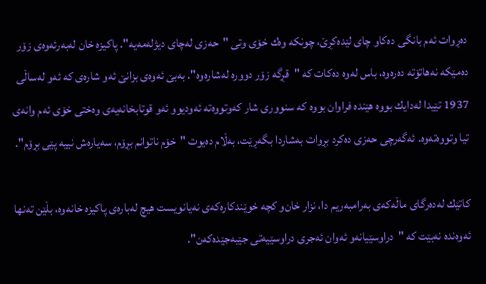ده‌ڕوات ئه‌م بانگی‌ ده‌كا‌و چای‌ لێده‌كڕێ‌، چونكه‌ وه‌ك خۆی‌ وتی‌ "حه‌زی‌ له‌چای‌ دیژله‌مه‌یه‌". پاكیزه‌ خان له‌به‌رئه‌وه‌ی‌ زۆر ده‌مێكه‌ نه‌هاتۆته‌ ده‌ره‌وه‌، باس له‌وه‌ ده‌كات كه‌ "قڕگه‌ زۆر دووره‌ له‌شاره‌وه‌". به‌بێ‌ ئه‌وه‌ی‌ بزانێ‌ ئه‌و شاره‌ی‌ كه‌ ئه‌و له‌ساڵی‌ 1937 تێیدا له‌دایك بووه‌ هێنده‌ فراوان بووه‌ كه‌ سنووری‌ شار كه‌وتووه‌ته‌ ئه‌ودیوو ئه‌و قوتابخانه‌یه‌ی‌ وه‌ختی‌ خۆی‌ ئه‌م وانه‌ی‌ تیا وتووه‌ته‌وه‌. ئه‌گه‌رچی‌ حه‌زی‌ ده‌كرد بڕوات به‌شاردا بگه‌ڕێت، به‌ڵام ده‌یوت "خۆم ناتوانم بڕۆم، سه‌یاره‌ش نییه‌ پێی‌ بڕۆم".

كاتێك له‌ده‌رگای‌ ماڵه‌كه‌ی‌ به‌رامبه‌ریم دا، نزار خان‌و كچه‌ خوێندكاره‌كه‌ی‌ نه‌یانویست هیچ له‌باره‌ی‌ پاكیزه‌ خانه‌وه‌، بڵێن ته‌نها ئه‌وه‌نده‌ نه‌بێت كه‌ "دراوسێیانه‌‌و ئه‌وان ئه‌جری‌ دراوسێیه‌تی‌ جێبه‌جێده‌كه‌ن".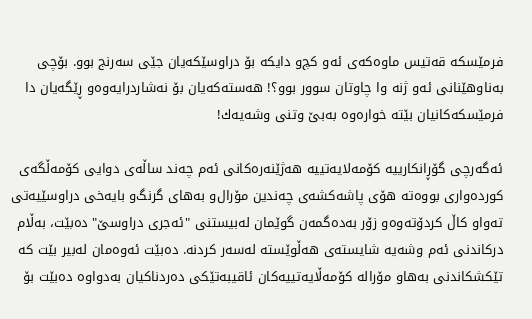فرمێسكه‌ قه‌تیس ماوه‌كه‌ی‌ ئه‌و كچ‌و دایكه‌ بۆ دراوسێكه‌یان جێی‌ سه‌رنج بوو. بۆچی‌ به‌ناوهێنانی‌ ئه‌و ژنه‌ وا چاوتان سوور بوو؟! هه‌سته‌كه‌یان بۆ نه‌شاردرایه‌وه‌‌و ڕێگه‌یان دا فرمێسكه‌كانیان بێته‌ خواره‌وه‌ به‌بێ‌ وتنی‌ وشه‌یه‌ك!

ئەگەرچی‌ گۆڕانكارییه‌ كۆمه‌لایه‌تییه‌ هه‌ژێنه‌ره‌كانی‌ ئه‌م چه‌ند ساڵه‌ی‌ دوایی‌ كۆمه‌ڵگه‌ی‌ كورده‌واری‌ بووه‌ته‌ هۆی‌ پاشه‌كشه‌ی‌ چه‌ندین مۆرال‌و به‌های‌ گرنگ‌و بایه‌خی‌ دراوسێیه‌تی‌ ته‌واو كاڵ كردۆته‌وه‌و زۆر به‌ده‌گمه‌ن گوێمان له‌بیستنی‌ "ئه‌جری‌ دراوسێ‌" ده‌بێت، به‌ڵام دركاندنی‌ ئه‌م وشه‌یه‌ شایسته‌ی‌ هه‌ڵوێسته‌ له‌سه‌ر كردنه‌. ده‌بێت ئه‌وه‌مان له‌بیر بێت كه‌ تێكشكاندنی‌ به‌ها‌و مۆراله‌ كۆمه‌ڵایه‌تییه‌كان ئاقیبه‌تێكی‌ ده‌ردناكیان به‌دواوه‌ ده‌بێت بۆ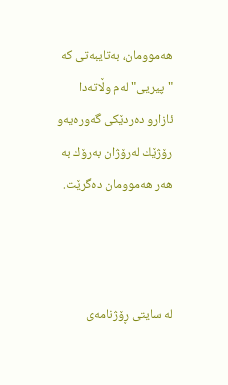هه‌موومان، به‌تایبه‌تی‌ كه‌ "پیریی‌" له‌م وڵاته‌دا ئازارو ده‌ردێكی‌ گه‌وره‌یه‌و رۆژێك له‌رۆژان به‌رۆك به‌ هه‌ر هه‌موومان ده‌گرێت.



له‌ سایتی ڕۆژنامه‌ی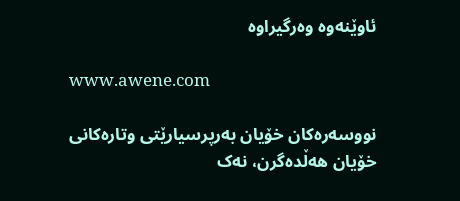ئاوێنه‌وه‌ وه‌رگیراوه‌

www.awene.com

نووسەرەکان خۆیان بەرپرسیارێتی وتارەکانی خۆیان هەڵدەگرن، نەک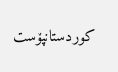کوردستانپۆست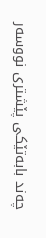چەند بابەتێکی پێشتری نووسەر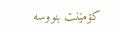کۆمێنت بنووسە